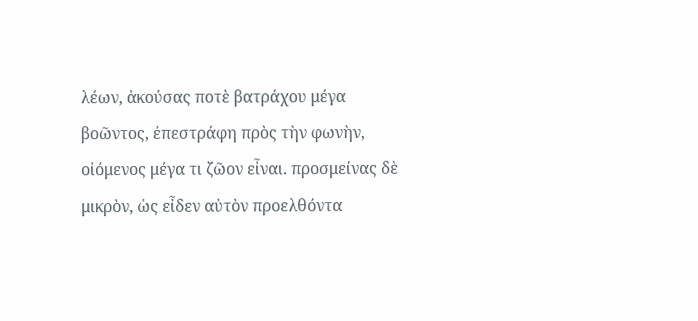λέων, ἀκούσας ποτὲ βατράχου μέγα βοῶντος, ἐπεστράφη πρὸς τὴν φωνὴν, οἰόμενος μέγα τι ζῶον εἶναι. προσμείνας δὲ μικρὸν, ὡς εἶδεν αὐτὸν προελθόντα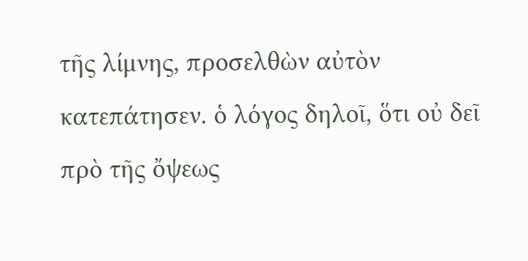τῆς λίμνης, προσελθὼν αὐτὸν κατεπάτησεν. ὁ λόγος δηλοῖ, ὅτι οὐ δεῖ πρὸ τῆς ὄψεως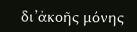δι’ἀκοῆς μόνης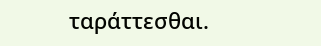ταράττεσθαι.